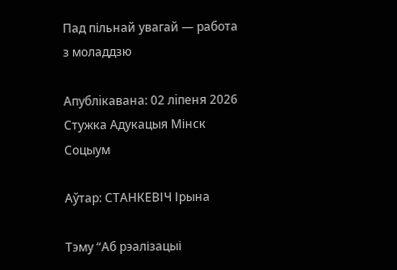Пад пільнай увагай — работа з моладдзю

Апублiкавана: 02 лiпеня 2026 Стужка Адукацыя Мінск Соцыум

Аўтар: СТАНКЕВІЧ Ірына

Тэму “Аб рэалізацыі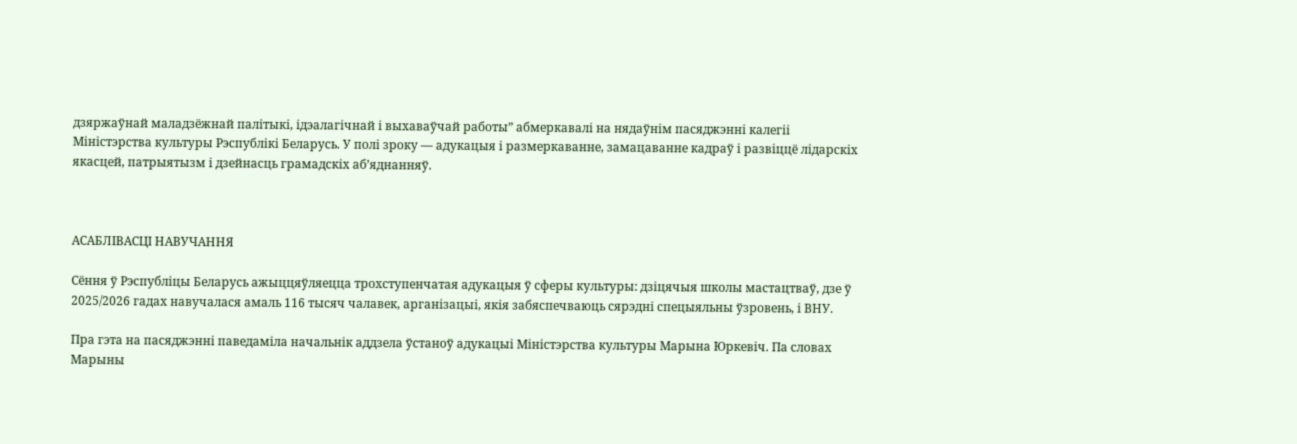дзяржаўнай маладзёжнай палітыкі, ідэалагічнай і выхаваўчай работы” абмеркавалі на нядаўнім пасяджэнні калегіі Міністэрства культуры Рэспублікі Беларусь. У полі зроку — адукацыя і размеркаванне, замацаванне кадраў і развіццё лідарскіх якасцей, патрыятызм і дзейнасць грамадскіх аб’яднанняў.



АСАБЛІВАСЦІ НАВУЧАННЯ

Сёння ў Рэспубліцы Беларусь ажыццяўляецца трохступенчатая адукацыя ў сферы культуры: дзіцячыя школы мастацтваў, дзе ў 2025/2026 гадах навучалася амаль 116 тысяч чалавек, арганізацыі, якія забяспечваюць сярэдні спецыяльны ўзровень, і ВНУ.

Пра гэта на пасяджэнні паведаміла начальнік аддзела ўстаноў адукацыі Міністэрства культуры Марына Юркевіч. Па словах Марыны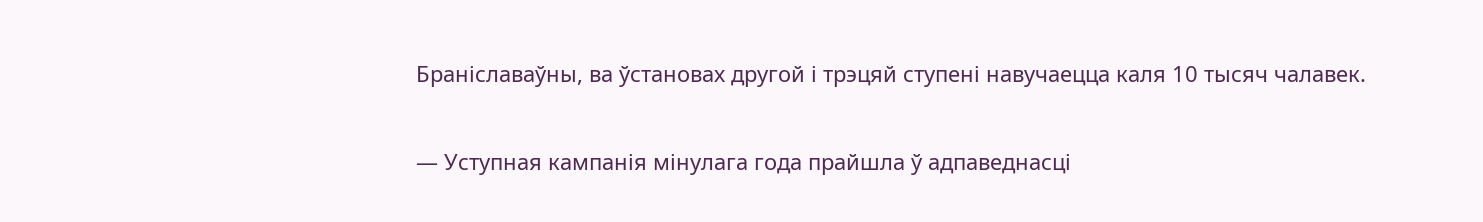Браніславаўны, ва ўстановах другой і трэцяй ступені навучаецца каля 10 тысяч чалавек.

— Уступная кампанія мінулага года прайшла ў адпаведнасці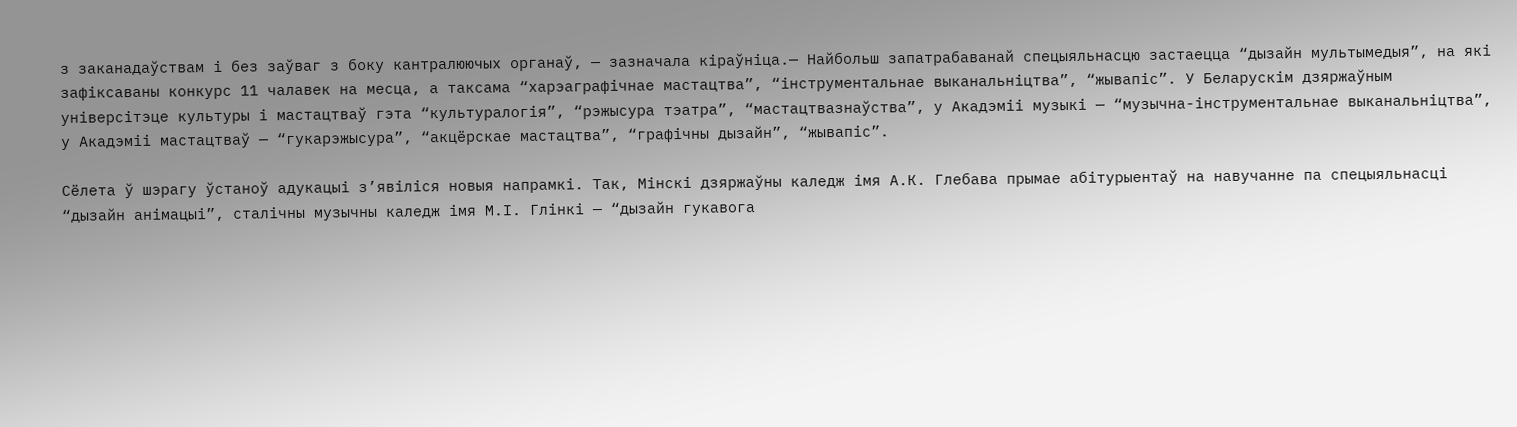з заканадаўствам і без заўваг з боку кантралюючых органаў, — зазначала кіраўніца.— Найбольш запатрабаванай спецыяльнасцю застаецца “дызайн мультымедыя”, на які зафіксаваны конкурс 11 чалавек на месца, а таксама “харэаграфічнае мастацтва”, “інструментальнае выканальніцтва”, “жывапіс”. У Беларускім дзяржаўным універсітэце культуры і мастацтваў гэта “культуралогія”, “рэжысура тэатра”, “мастацтвазнаўства”, у Акадэміі музыкі — “музычна-інструментальнае выканальніцтва”, у Акадэміі мастацтваў — “гукарэжысура”, “акцёрскае мастацтва”, “графічны дызайн”, “жывапіс”.

Сёлета ў шэрагу ўстаноў адукацыі з’явіліся новыя напрамкі. Так, Мінскі дзяржаўны каледж імя А.К. Глебава прымае абітурыентаў на навучанне па спецыяльнасці “дызайн анімацыі”, сталічны музычны каледж імя М.І. Глінкі — “дызайн гукавога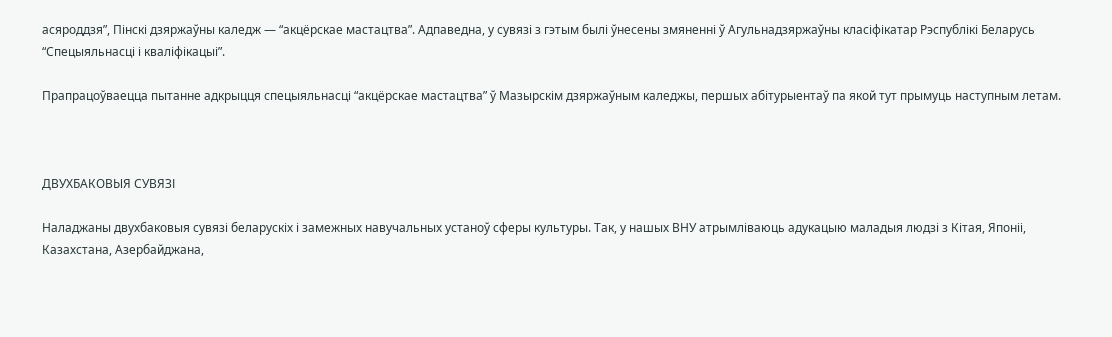асяроддзя”, Пінскі дзяржаўны каледж — “акцёрскае мастацтва”. Адпаведна, у сувязі з гэтым былі ўнесены змяненні ў Агульнадзяржаўны класіфікатар Рэспублікі Беларусь “Спецыяльнасці і кваліфікацыі”.

Прапрацоўваецца пытанне адкрыцця спецыяльнасці “акцёрскае мастацтва” ў Мазырскім дзяржаўным каледжы, першых абітурыентаў па якой тут прымуць наступным летам.



ДВУХБАКОВЫЯ СУВЯЗІ

Наладжаны двухбаковыя сувязі беларускіх і замежных навучальных устаноў сферы культуры. Так, у нашых ВНУ атрымліваюць адукацыю маладыя людзі з Кітая, Японіі, Казахстана, Азербайджана,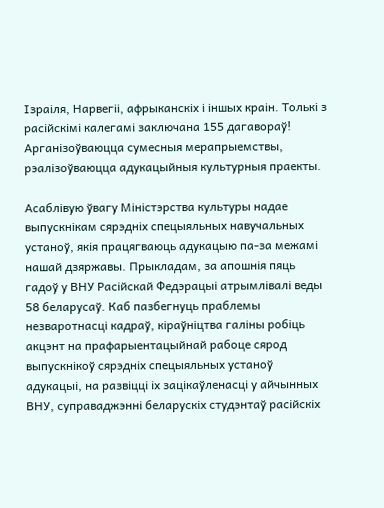Ізраіля, Нарвегіі, афрыканскіх і іншых краін. Толькі з расійскімі калегамі заключана 155 дагавораў! Арганізоўваюцца сумесныя мерапрыемствы, рэалізоўваюцца адукацыйныя культурныя праекты.

Асаблівую ўвагу Міністэрства культуры надае выпускнікам сярэдніх спецыяльных навучальных устаноў, якія працягваюць адукацыю па-за межамі нашай дзяржавы. Прыкладам, за апошнія пяць гадоў у ВНУ Расійскай Федэрацыі атрымлівалі веды 58 беларусаў. Каб пазбегнуць праблемы незваротнасці кадраў, кіраўніцтва галіны робіць акцэнт на прафарыентацыйнай рабоце сярод выпускнікоў сярэдніх спецыяльных устаноў адукацыі, на развіцці іх зацікаўленасці у айчынных ВНУ, суправаджэнні беларускіх студэнтаў расійскіх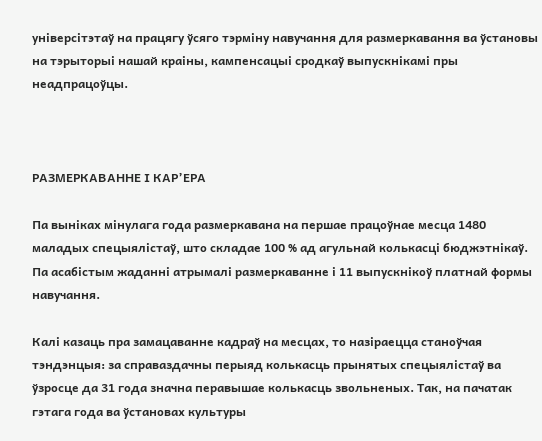універсітэтаў на працягу ўсяго тэрміну навучання для размеркавання ва ўстановы на тэрыторыі нашай краіны, кампенсацыі сродкаў выпускнікамі пры неадпрацоўцы.



РАЗМЕРКАВАННЕ І КАР’ЕРА

Па выніках мінулага года размеркавана на першае працоўнае месца 1480 маладых спецыялістаў, што складае 100 % ад агульнай колькасці бюджэтнікаў. Па асабістым жаданні атрымалі размеркаванне і 11 выпускнікоў платнай формы навучання.

Калі казаць пра замацаванне кадраў на месцах, то назіраецца станоўчая тэндэнцыя: за справаздачны перыяд колькасць прынятых спецыялістаў ва ўзросце да 31 года значна перавышае колькасць звольненых. Так, на пачатак гэтага года ва ўстановах культуры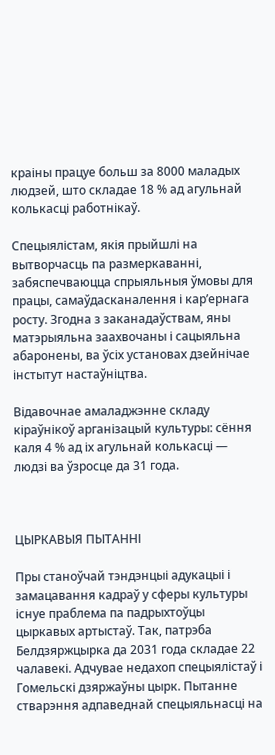краіны працуе больш за 8000 маладых людзей, што складае 18 % ад агульнай колькасці работнікаў.

Спецыялістам, якія прыйшлі на вытворчасць па размеркаванні, забяспечваюцца спрыяльныя ўмовы для працы, самаўдасканалення і кар’ернага росту. Згодна з заканадаўствам, яны матэрыяльна заахвочаны і сацыяльна абаронены, ва ўсіх установах дзейнічае інстытут настаўніцтва.

Відавочнае амаладжэнне складу кіраўнікоў арганізацый культуры: сёння каля 4 % ад іх агульнай колькасці — людзі ва ўзросце да 31 года.



ЦЫРКАВЫЯ ПЫТАННІ

Пры станоўчай тэндэнцыі адукацыі і замацавання кадраў у сферы культуры існуе праблема па падрыхтоўцы цыркавых артыстаў. Так, патрэба Белдзяржцырка да 2031 года складае 22 чалавекі. Адчувае недахоп спецыялістаў і Гомельскі дзяржаўны цырк. Пытанне стварэння адпаведнай спецыяльнасці на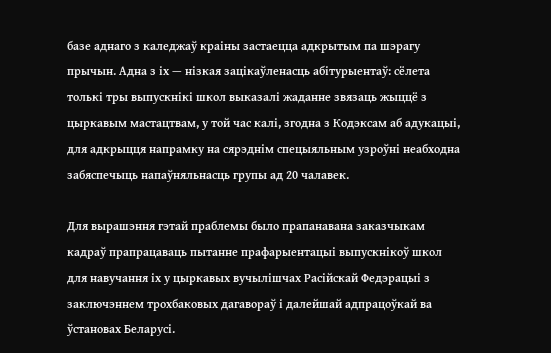базе аднаго з каледжаў краіны застаецца адкрытым па шэрагу прычын. Адна з іх — нізкая зацікаўленасць абітурыентаў: сёлета толькі тры выпускнікі школ выказалі жаданне звязаць жыццё з цыркавым мастацтвам, у той час калі, згодна з Кодэксам аб адукацыі, для адкрыцця напрамку на сярэднім спецыяльным узроўні неабходна забяспечыць напаўняльнасць групы ад 20 чалавек.

Для вырашэння гэтай праблемы было прапанавана заказчыкам кадраў прапрацаваць пытанне прафарыентацыі выпускнікоў школ для навучання іх у цыркавых вучылішчах Расійскай Федэрацыі з заключэннем трохбаковых дагавораў і далейшай адпрацоўкай ва ўстановах Беларусі.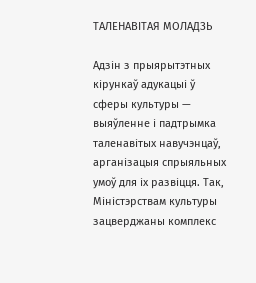ТАЛЕНАВІТАЯ МОЛАДЗЬ

Адзін з прыярытэтных кірункаў адукацыі ў сферы культуры — выяўленне і падтрымка таленавітых навучэнцаў, арганізацыя спрыяльных умоў для іх развіцця. Так, Міністэрствам культуры зацверджаны комплекс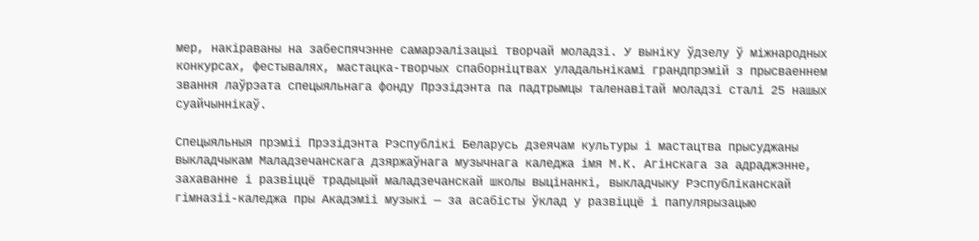мер, накіраваны на забеспячэнне самарэалізацыі творчай моладзі. У выніку ўдзелу ў міжнародных конкурсах, фестывалях, мастацка-творчых спаборніцтвах уладальнікамі грандпрэмій з прысваеннем звання лаўрэата спецыяльнага фонду Прэзідэнта па падтрымцы таленавітай моладзі сталі 25 нашых суайчыннікаў.

Спецыяльныя прэміі Прэзідэнта Рэспублікі Беларусь дзеячам культуры і мастацтва прысуджаны выкладчыкам Маладзечанскага дзяржаўнага музычнага каледжа імя М.К. Агінскага за адраджэнне, захаванне і развіццё традыцый маладзечанскай школы выцінанкі, выкладчыку Рэспубліканскай гімназіі-каледжа пры Акадэміі музыкі — за асабісты ўклад у развіццё і папулярызацыю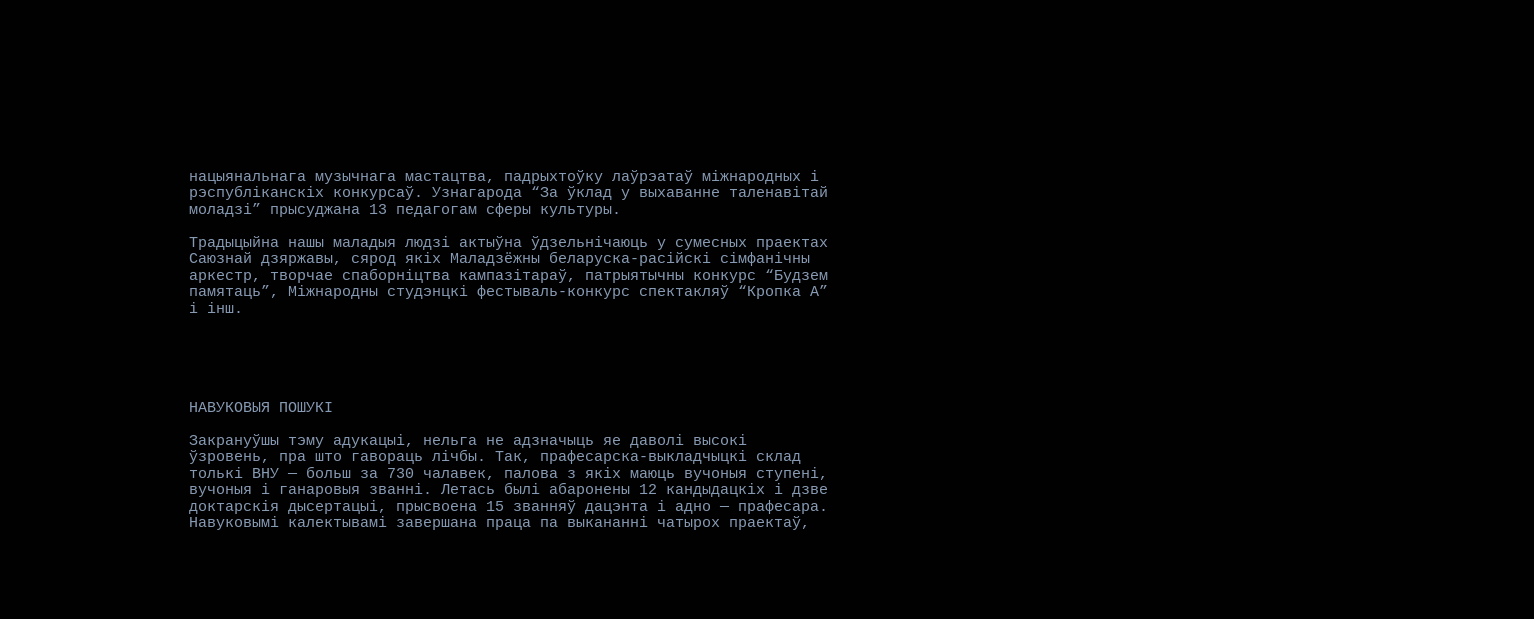нацыянальнага музычнага мастацтва, падрыхтоўку лаўрэатаў міжнародных і рэспубліканскіх конкурсаў. Узнагарода “За ўклад у выхаванне таленавітай моладзі” прысуджана 13 педагогам сферы культуры.

Традыцыйна нашы маладыя людзі актыўна ўдзельнічаюць у сумесных праектах Саюзнай дзяржавы, сярод якіх Маладзёжны беларуска-расійскі сімфанічны аркестр, творчае спаборніцтва кампазітараў, патрыятычны конкурс “Будзем памятаць”, Міжнародны студэнцкі фестываль-конкурс спектакляў “Кропка А” і інш.





НАВУКОВЫЯ ПОШУКІ

Закрануўшы тэму адукацыі, нельга не адзначыць яе даволі высокі ўзровень, пра што гавораць лічбы. Так, прафесарска-выкладчыцкі склад толькі ВНУ — больш за 730 чалавек, палова з якіх маюць вучоныя ступені, вучоныя і ганаровыя званні. Летась былі абаронены 12 кандыдацкіх і дзве доктарскія дысертацыі, прысвоена 15 званняў дацэнта і адно — прафесара. Навуковымі калектывамі завершана праца па выкананні чатырох праектаў,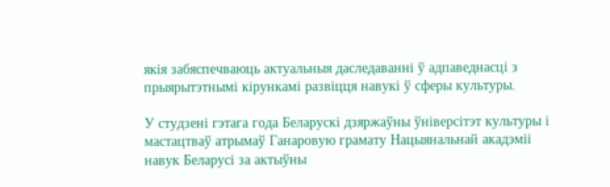якія забяспечваюць актуальныя даследаванні ў адпаведнасці з прыярытэтнымі кірункамі развіцця навукі ў сферы культуры.

У студзені гэтага года Беларускі дзяржаўны ўніверсітэт культуры і мастацтваў атрымаў Ганаровую грамату Нацыянальнай акадэміі навук Беларусі за актыўны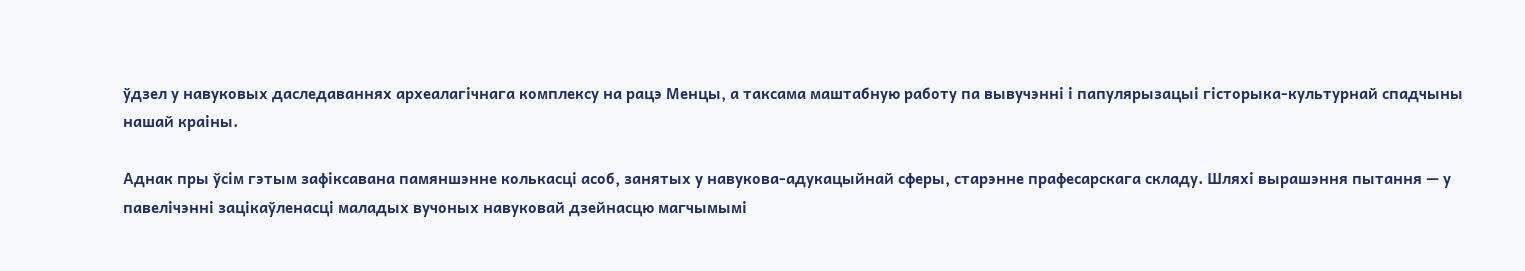ўдзел у навуковых даследаваннях археалагічнага комплексу на рацэ Менцы, а таксама маштабную работу па вывучэнні і папулярызацыі гісторыка-культурнай спадчыны нашай краіны.

Аднак пры ўсім гэтым зафіксавана памяншэнне колькасці асоб, занятых у навукова-адукацыйнай сферы, старэнне прафесарскага складу. Шляхі вырашэння пытання — у павелічэнні зацікаўленасці маладых вучоных навуковай дзейнасцю магчымымі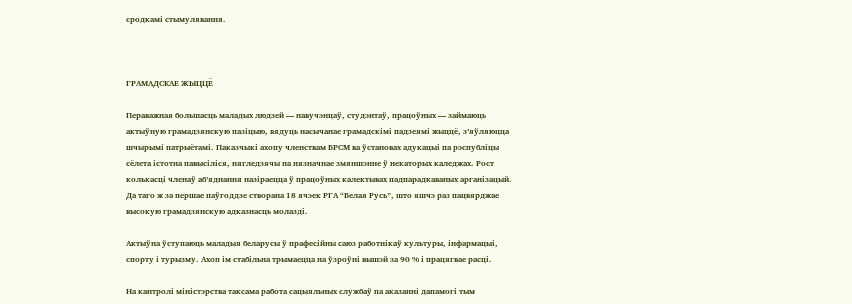сродкамі стымулявання.



ГРАМАДСКАЕ ЖЫЦЦЁ

Пераважная большасць маладых людзей — навучэнцаў, студэнтаў, працоўных — займаюць актыўную грамадзянскую пазіцыю, вядуць насычанае грамадскімі падзеямі жыццё, з’яўляюцца шчырымі патрыётамі. Паказчыкі ахопу членствам БРСМ ва ўстановах адукацыі па рэспубліцы сёлета істотна павысіліся, нягледзячы на нязначнае змяншэнне ў некаторых каледжах. Рост колькасці членаў аб’яднання назіраецца ў працоўных калектывах падпарадкаваных арганізацый. Да таго ж за першае паўгоддзе створана 18 ячэек РГА “Белая Русь”, што яшчэ раз пацвярджае высокую грамадзянскую адказнасць молазді.

Актыўна ўступаюць маладыя беларусы ў прафесійны саюз работнікаў культуры, інфармацыі, спорту і турызму. Ахоп ім стабільна трымаецца на ўзроўні вышэй за 90 % і працягвае расці.

На кантролі міністэрства таксама работа сацыяльных службаў па аказанні дапамогі тым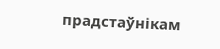прадстаўнікам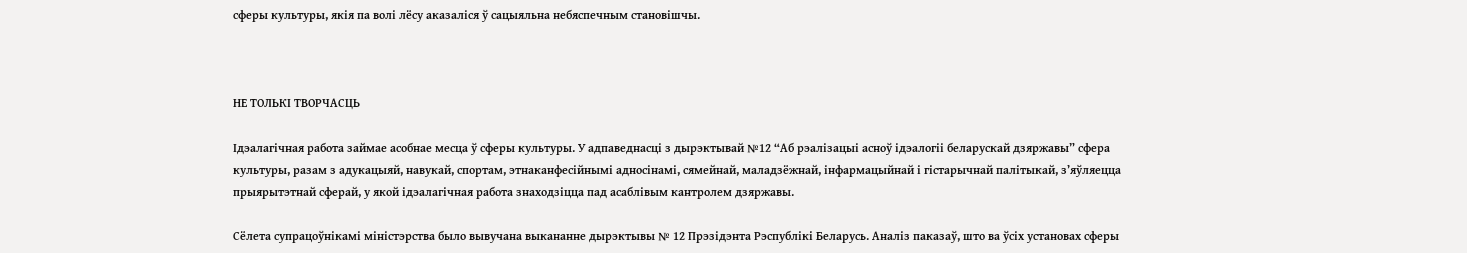сферы культуры, якія па волі лёсу аказаліся ў сацыяльна небяспечным становішчы.



НЕ ТОЛЬКІ ТВОРЧАСЦЬ

Ідэалагічная работа займае асобнае месца ў сферы культуры. У адпаведнасці з дырэктывай №12 “Аб рэалізацыі асноў ідэалогіі беларускай дзяржавы” сфера культуры, разам з адукацыяй, навукай, спортам, этнаканфесійнымі адносінамі, сямейнай, маладзёжнай, інфармацыйнай і гістарычнай палітыкай, з’яўляецца прыярытэтнай сферай, у якой ідэалагічная работа знаходзіцца пад асаблівым кантролем дзяржавы.

Сёлета супрацоўнікамі міністэрства было вывучана выкананне дырэктывы № 12 Прэзідэнта Рэспублікі Беларусь. Аналіз паказаў, што ва ўсіх установах сферы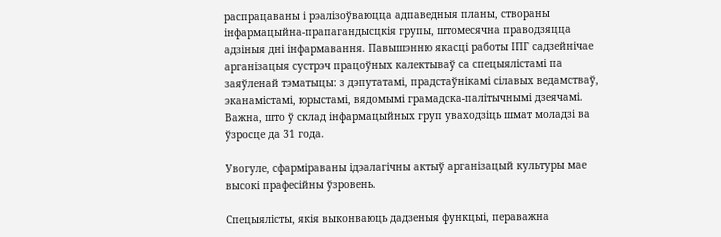распрацаваны і рэалізоўваюцца адпаведныя планы, створаны інфармацыйна-прапагандысцкія групы, штомесячна праводзяцца адзіныя дні інфармавання. Павышэнню якасці работы ІПГ садзейнічае арганізацыя сустрэч працоўных калектываў са спецыялістамі па заяўленай тэматыцы: з дэпутатамі, прадстаўнікамі сілавых ведамстваў, эканамістамі, юрыстамі, вядомымі грамадска-палітычнымі дзеячамі. Важна, што ў склад інфармацыйных груп уваходзіць шмат моладзі ва ўзросце да 31 года.

Увогуле, сфарміраваны ідэалагічны актыў арганізацый культуры мае высокі прафесійны ўзровень.

Спецыялісты, якія выконваюць дадзеныя функцыі, пераважна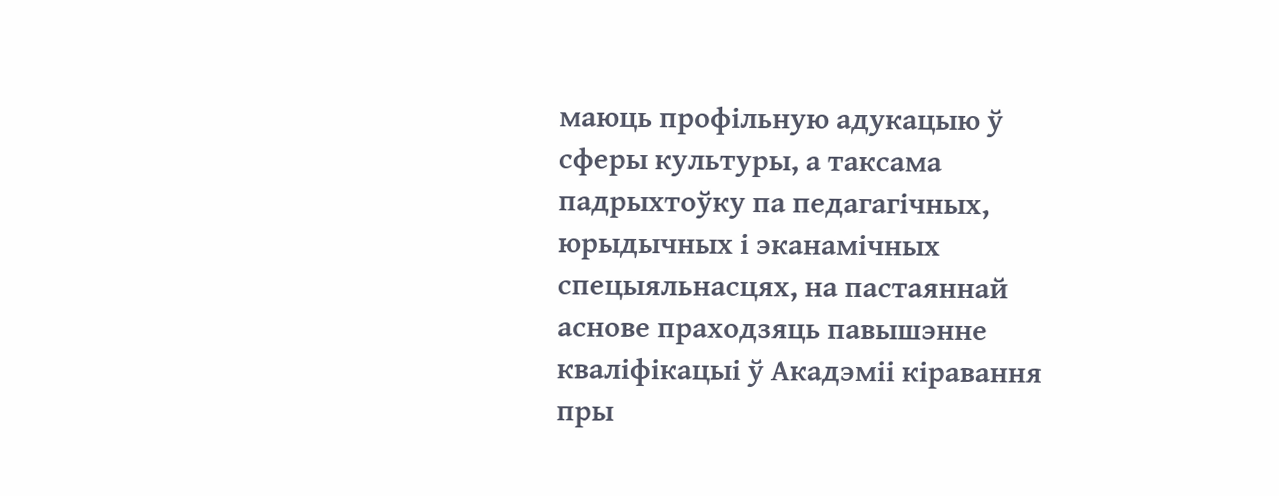маюць профільную адукацыю ў сферы культуры, а таксама падрыхтоўку па педагагічных, юрыдычных і эканамічных спецыяльнасцях, на пастаяннай аснове праходзяць павышэнне кваліфікацыі ў Акадэміі кіравання пры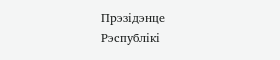Прэзідэнце Рэспублікі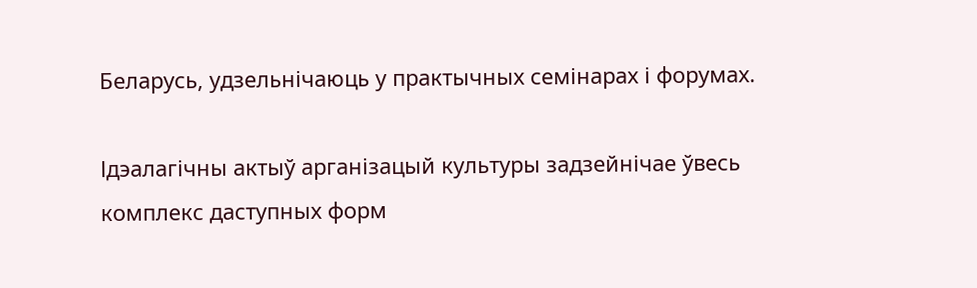Беларусь, удзельнічаюць у практычных семінарах і форумах.

Ідэалагічны актыў арганізацый культуры задзейнічае ўвесь комплекс даступных форм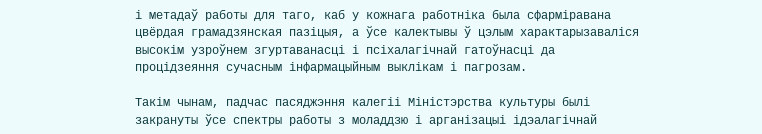і метадаў работы для таго, каб у кожнага работніка была сфарміравана цвёрдая грамадзянская пазіцыя, а ўсе калектывы ў цэлым характарызаваліся высокім узроўнем згуртаванасці і псіхалагічнай гатоўнасці да процідзеяння сучасным інфармацыйным выклікам і пагрозам.

Такім чынам, падчас пасяджэння калегіі Міністэрства культуры былі закрануты ўсе спектры работы з моладдзю і арганізацыі ідэалагічнай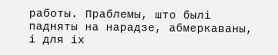работы. Праблемы, што былі падняты на нарадзе, абмеркаваны, і для іх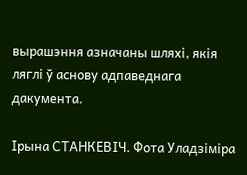вырашэння азначаны шляхі, якія ляглі ў аснову адпаведнага дакумента.

Ірына СТАНКЕВІЧ. Фота Уладзіміра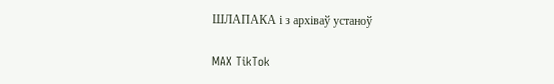ШЛАПАКА і з архіваў устаноў

MAX TikTok